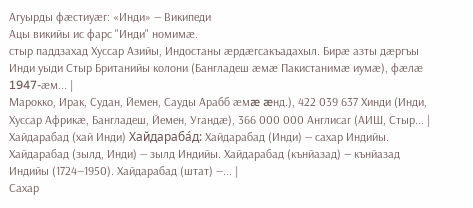Агуырды фæстиуæг: «Инди» — Википеди
Ацы викийы ис фарс "Инди" номимæ.
стыр паддзахад Хуссар Азийы, Индостаны æрдæгсакъадахыл. Бирæ азты дæргъы Инди уыди Стыр Британийы колони (Бангладеш æмæ Пакистанимæ иумæ), фæлæ 1947-æм... |
Марокко, Ирак, Судан, Йемен, Сауды Арабб æмæ æнд.), 422 039 637 Хинди (Инди, Хуссар Африкæ, Бангладеш, Йемен, Угандæ), 366 000 000 Англисаг (АИШ, Стыр... |
Хайдарабад (хай Инди) Хайдараба́д: Хайдарабад (Инди) — сахар Индийы. Хайдарабад (зылд, Инди) — зылд Индийы. Хайдарабад (кънйазад) — кънйазад Индийы (1724—1950). Хайдарабад (штат) —... |
Сахар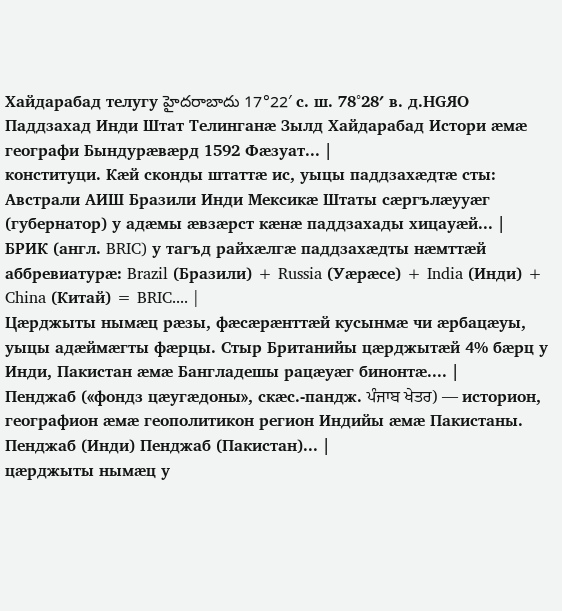Хайдарабад телугу హైదరాబాదు 17°22′ с. ш. 78°28′ в. д.HGЯO Паддзахад Инди Штат Телинганæ Зылд Хайдарабад Истори æмæ географи Бындурæвæрд 1592 Фæзуат... |
конституци. Кæй сконды штаттæ ис, уыцы паддзахæдтæ сты: Австрали АИШ Бразили Инди Мексикæ Штаты сæргълæууæг (губернатор) у адæмы æвзæрст кæнæ паддзахады хицауæй... |
БРИК (англ. BRIC) у тагъд райхæлгæ паддзахæдты нæмттæй аббревиатурæ: Brazil (Бразили) + Russia (Уæрæсе) + India (Инди) + China (Китай) = BRIC.... |
Цæрджыты нымæц рæзы, фæсæрæнттæй кусынмæ чи æрбацæуы, уыцы адæймæгты фæрцы. Стыр Британийы цæрджытæй 4% бæрц у Инди, Пакистан æмæ Бангладешы рацæуæг бинонтæ.... |
Пенджаб («фондз цæугæдоны», скæс.-пандж. ਪੰਜਾਬ ਖੇਤਰ) — историон, географион æмæ геополитикон регион Индийы æмæ Пакистаны. Пенджаб (Инди) Пенджаб (Пакистан)... |
цæрджыты нымæц у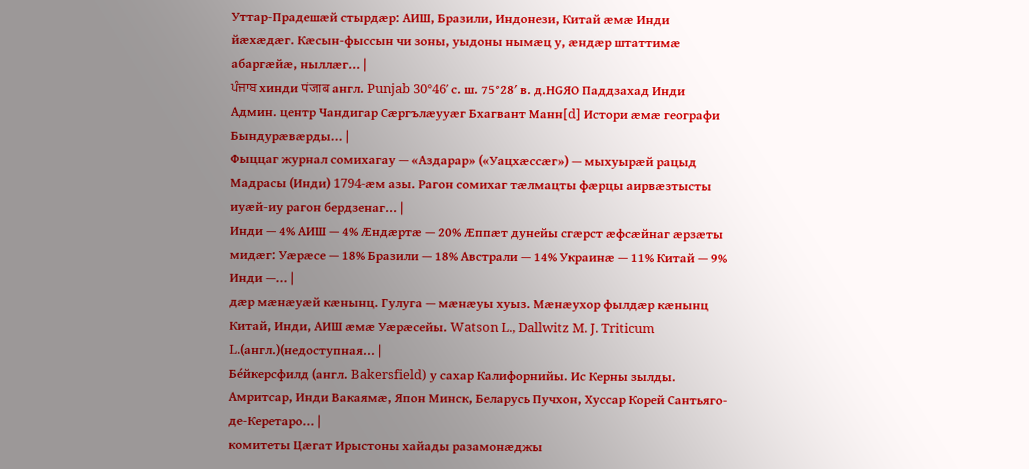Уттар-Прадешæй стырдæр: АИШ, Бразили, Индонези, Китай æмæ Инди йæхæдæг. Кæсын-фыссын чи зоны, уыдоны нымæц у, æндæр штаттимæ абаргæйæ, ныллæг... |
ਪੰਜਾਬ хинди पंजाब англ. Punjab 30°46′ с. ш. 75°28′ в. д.HGЯO Паддзахад Инди Админ. центр Чандигар Сæргълæууæг Бхагвант Манн[d] Истори æмæ географи Бындурæвæрды... |
Фыццаг журнал сомихагау — «Аздарар» («Уацхæссæг») — мыхуырæй рацыд Мадрасы (Инди) 1794-æм азы. Рагон сомихаг тæлмацты фæрцы аирвæзтысты иуæй-иу рагон бердзенаг... |
Инди — 4% АИШ — 4% Æндæртæ — 20% Æппæт дунейы сгæрст æфсæйнаг æрзæты мидæг: Уæрæсе — 18% Бразили — 18% Австрали — 14% Украинæ — 11% Китай — 9% Инди —... |
дæр мæнæуæй кæнынц. Гулуга — мæнæуы хуыз. Мæнæухор фылдæр кæнынц Китай, Инди, АИШ æмæ Уæрæсейы. Watson L., Dallwitz M. J. Triticum L.(англ.)(недоступная... |
Бе́йкерсфилд (англ. Bakersfield) у сахар Калифорнийы. Ис Керны зылды. Амритсар, Инди Вакаямæ, Япон Минск, Беларусь Пучхон, Хуссар Корей Сантьяго-де-Керетаро... |
комитеты Цæгат Ирыстоны хайады разамонæджы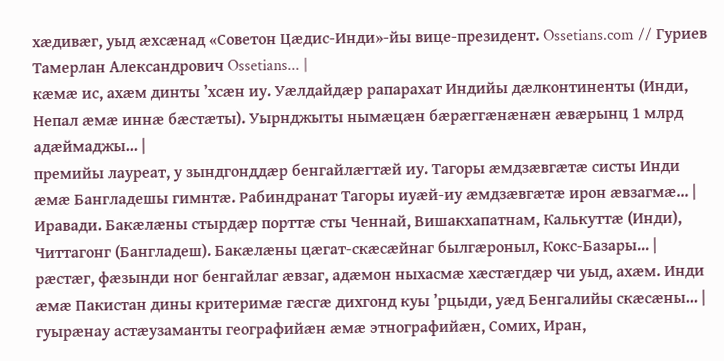хæдивæг, уыд æхсæнад «Советон Цæдис-Инди»-йы вице-президент. Ossetians.com // Гуриев Тамерлан Александрович Ossetians... |
кæмæ ис, ахæм динты ’хсæн иу. Уæлдайдæр рапарахат Индийы дæлконтиненты (Инди, Непал æмæ иннæ бæстæты). Уырнджыты нымæцæн бæрæггæнæнæн æвæрынц 1 млрд адæймаджы... |
премийы лауреат, у зындгонддæр бенгайлæгтæй иу. Тагоры æмдзæвгæтæ систы Инди æмæ Бангладешы гимнтæ. Рабиндранат Тагоры иуæй-иу æмдзæвгæтæ ирон æвзагмæ... |
Иравади. Бакæлæны стырдæр порттæ сты Ченнай, Вишакхапатнам, Калькуттæ (Инди), Читтагонг (Бангладеш). Бакæлæны цæгат-скæсæйнаг былгæроныл, Кокс-Базары... |
рæстæг, фæзынди ног бенгайлаг æвзаг, адæмон ныхасмæ хæстæгдæр чи уыд, ахæм. Инди æмæ Пакистан дины критеримæ гæсгæ дихгонд куы ’рцыди, уæд Бенгалийы скæсæны... |
гуырæнау астæузаманты географийæн æмæ этнографийæн, Сомих, Иран,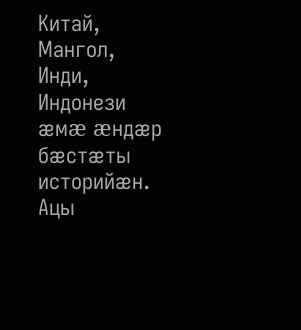Китай, Мангол, Инди, Индонези æмæ æндæр бæстæты историйæн. Ацы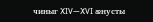чиныг XIV—XVI æнусты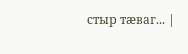стыр тæваг... |